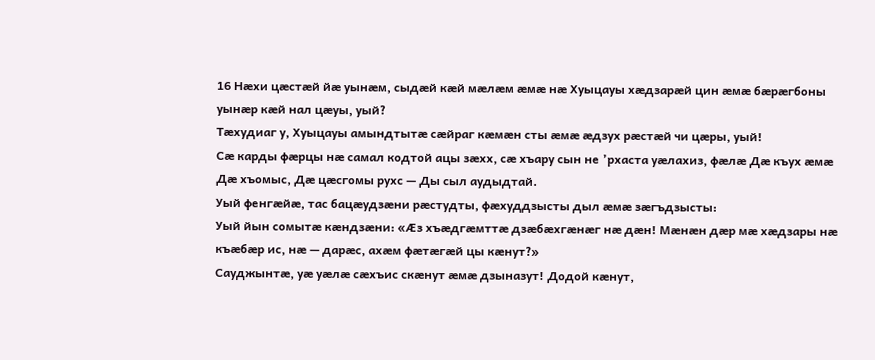16 Нӕхи цӕстӕй йӕ уынӕм, сыдӕй кӕй мӕлӕм ӕмӕ нӕ Хуыцауы хӕдзарӕй цин ӕмӕ бӕрӕгбоны уынӕр кӕй нал цӕуы, уый?
Тӕхудиаг у, Хуыцауы амындтытӕ сӕйраг кӕмӕн сты ӕмӕ ӕдзух рӕстӕй чи цӕры, уый!
Сӕ карды фӕрцы нӕ самал кодтой ацы зӕхх, сӕ хъару сын не ’рхаста уӕлахиз, фӕлӕ Дӕ къух ӕмӕ Дӕ хъомыс, Дӕ цӕсгомы рухс — Ды сыл аудыдтай.
Уый фенгӕйӕ, тас бацӕудзӕни рӕстудты, фӕхуддзысты дыл ӕмӕ зӕгъдзысты:
Уый йын сомытӕ кӕндзӕни: «Ӕз хъӕдгӕмттӕ дзӕбӕхгӕнӕг нӕ дӕн! Мӕнӕн дӕр мӕ хӕдзары нӕ къӕбӕр ис, нӕ — дарӕс, ахӕм фӕтӕгӕй цы кӕнут?»
Сауджынтӕ, уӕ уӕлӕ сӕхъис скӕнут ӕмӕ дзыназут! Додой кӕнут,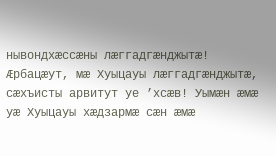нывондхӕссӕны лӕггадгӕнджытӕ! Ӕрбацӕут, мӕ Хуыцауы лӕггадгӕнджытӕ, сӕхъисты арвитут уе ’хсӕв! Уымӕн ӕмӕ уӕ Хуыцауы хӕдзармӕ сӕн ӕмӕ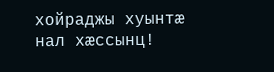хойраджы хуынтӕ нал хӕссынц!